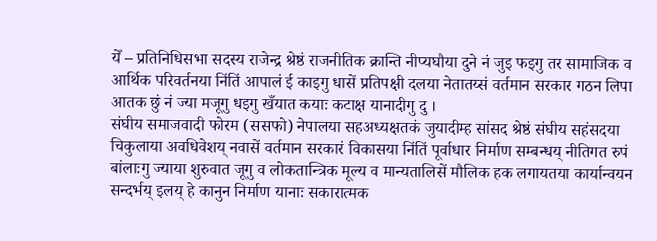येँ – प्रतिनिधिसभा सदस्य राजेन्द्र श्रेष्ठं राजनीतिक क्रान्ति नीप्यघौया दुने नं जुइ फइगु तर सामाजिक व आर्थिक परिवर्तनया निंतिं आपालं ई काइगु धासें प्रतिपक्षी दलया नेतातय्सं वर्तमान सरकार गठन लिपा आतक छुं नं ज्या मजूगु धइगु खँयात कयाः कटाक्ष यानादीगु दु ।
संघीय समाजवादी फोरम (ससफो) नेपालया सहअध्यक्षतकं जुयादीम्ह सांसद श्रेष्ठं संघीय सहंसदया चिकुलाया अवधिवेशय् नवासें वर्तमान सरकारं विकासया निंतिं पूर्वाधार निर्माण सम्बन्धय् नीतिगत रुपं बांलाःगु ज्याया शुरुवात जूगु व लोकतान्त्रिक मूल्य व मान्यतालिसें मौलिक हक लगायतया कार्यान्वयन सन्दर्भय् इलय् हे कानुन निर्माण यानाः सकारात्मक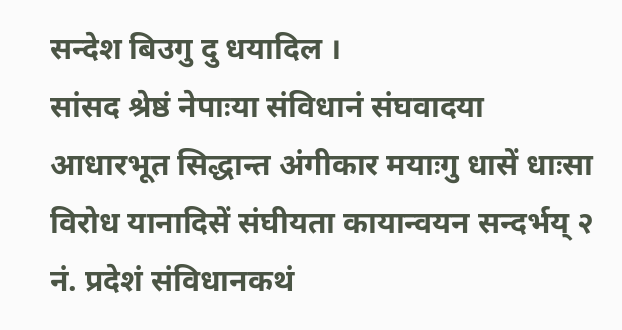सन्देश बिउगु दु धयादिल ।
सांसद श्रेष्ठं नेपाःया संविधानं संघवादया आधारभूत सिद्धान्त अंगीकार मयाःगु धासें धाःसा विरोध यानादिसें संघीयता कायान्वयन सन्दर्भय् २ नं. प्रदेशं संविधानकथं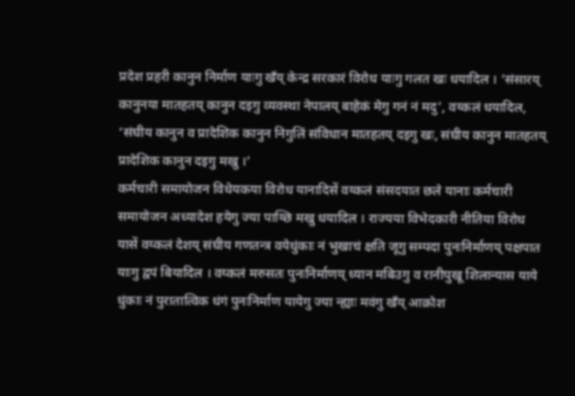प्रदेश प्रहरी कानुन निर्माण याःगु खँय् केन्द्र सरकारं विरोध याःगु गलत खः धयादिल । ‘संसारय् कानुनया मातहतय् कानुन दइगु व्यवस्था नेपालय् बाहेकं मेगु गनं नं मदु’, वय्कलं धयादिल, ‘संघीय कानुन व प्रादेशिक कानुन निगुलिं संविधान मातहतय् दइगु खः, संघीय कानुन मातहतय् प्रादेशिक कानुन दइगु मखु ।’
कर्मचारी समायोजन विधेयकया विरोध यानादिसें वय्कलं संसदयात छले यानाः कर्मचारी समायोजन अध्यादेश हयेगु ज्या पाय्छि मखु धयादिल । राज्यया विभेदकारी नीतिया विरोध यासें वय्कलं देशय् संघीय गणतन्त्र वयेधुंकाः नं भुखाचं क्षति जूगु सम्पदा पुनःनिर्माणय् पक्षपात याःगु द्वपं बियादिल । वय्कलं मरुसतः पुनःनिर्माणय् ध्यान मबिउगु व रानीपुखू शिलान्यास याये धुंकाः नं पुरातात्विक धंगं पुनःनिर्माण यायेगु ज्या न्ह्याः मवंगु खँय् आक्रोश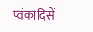प्वंकादिसें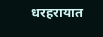धरहरायात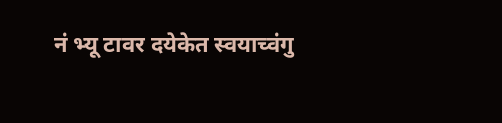नं भ्यू टावर दयेकेत स्वयाच्वंगु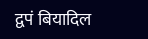द्वपं बियादिल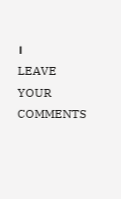।
LEAVE YOUR COMMENTS